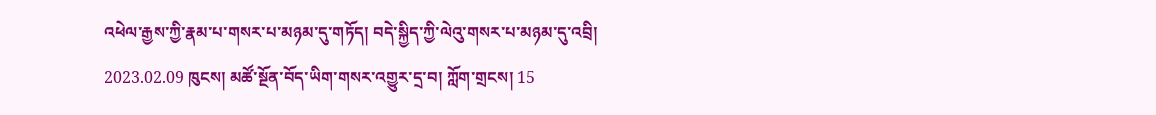འཕེལ་རྒྱས་ཀྱི་རྣམ་པ་གསར་པ་མཉམ་དུ་གཏོད། བདེ་སྐྱིད་ཀྱི་ལེའུ་གསར་པ་མཉམ་དུ་འབྲི།
2023.02.09 ཁུངས། མཚོ་སྔོན་བོད་ཡིག་གསར་འགྱུར་དྲ་བ། ཀློག་གྲངས། 15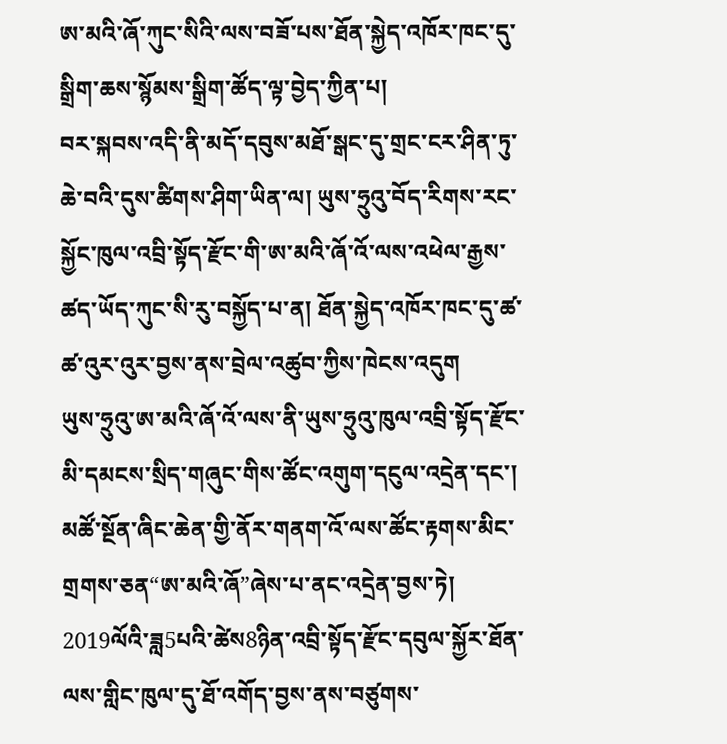ཨ་མའི་ཞོ་ཀུང་སིའི་ལས་བཟོ་པས་ཐོན་སྐྱེད་འཁོར་ཁང་དུ་སྒྲིག་ཆས་སྙོམས་སྒྲིག་ཚོད་ལྟ་བྱེད་ཀྱིན་པ།
བར་སྐབས་འདི་ནི་མདོ་དབུས་མཐོ་སྒང་དུ་གྲང་ངར་ཤིན་ཏུ་ཆེ་བའི་དུས་ཚིགས་ཤིག་ཡིན་ལ། ཡུས་ཧྲུའུ་བོད་རིགས་རང་སྐྱོང་ཁུལ་འབྲི་སྟོད་རྫོང་གི་ཨ་མའི་ཞོ་འོ་ལས་འཕེལ་རྒྱས་ཚད་ཡོད་ཀུང་སི་རུ་བསྐྱོད་པ་ན། ཐོན་སྐྱེད་འཁོར་ཁང་དུ་ཚ་ཚ་འུར་འུར་བྱས་ནས་བྲེལ་འཚུབ་ཀྱིས་ཁེངས་འདུག
ཡུས་ཧྲུའུ་ཨ་མའི་ཞོ་འོ་ལས་ནི་ཡུས་ཧྲུའུ་ཁུལ་འབྲི་སྟོད་རྫོང་མི་དམངས་སྲིད་གཞུང་གིས་ཚོང་འགུག་དངུལ་འདྲེན་དང་། མཚོ་སྔོན་ཞིང་ཆེན་གྱི་ནོར་གནག་འོ་ལས་ཚོང་རྟགས་མིང་གྲགས་ཅན“ཨ་མའི་ཞོ”ཞེས་པ་ནང་འདྲེན་བྱས་ཏེ། 2019ལོའི་ཟླ5པའི་ཚེས8ཉིན་འབྲི་སྟོད་རྫོང་དབུལ་སྐྱོར་ཐོན་ལས་གླིང་ཁུལ་དུ་ཐོ་འགོད་བྱས་ནས་བཙུགས་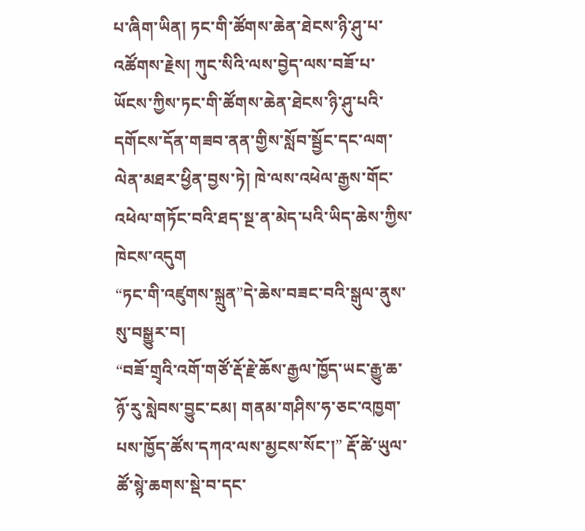པ་ཞིག་ཡིན། ཏང་གི་ཚོགས་ཆེན་ཐེངས་ཉི་ཤུ་པ་འཚོགས་རྗེས། ཀུང་སིའི་ལས་བྱེད་ལས་བཟོ་པ་ཡོངས་ཀྱིས་ཏང་གི་ཚོགས་ཆེན་ཐེངས་ཉི་ཤུ་པའི་དགོངས་དོན་གཟབ་ནན་གྱིས་སློབ་སྦྱོང་དང་ལག་ལེན་མཐར་ཕྱིན་བྱས་ཏེ། ཁེ་ལས་འཕེལ་རྒྱས་གོང་འཕེལ་གཏོང་བའི་ཐད་སྔ་ན་མེད་པའི་ཡིད་ཆེས་ཀྱིས་ཁེངས་འདུག
“ཏང་གི་འཛུགས་སྐྲུན”དེ་ཆེས་བཟང་བའི་སྒུལ་ནུས་སུ་བསྒྱུར་བ།
“བཟོ་གྲྭའི་འགོ་གཙོ་རྡོ་རྗེ་ཆོས་རྒྱལ་ཁྱོད་ཡང་རྒྱུ་ཆ་ཉོ་རུ་སླེབས་བྱུང་ངམ། གནམ་གཤིས་ཧ་ཅང་འཁྱག་པས་ཁྱོད་ཚོས་དཀའ་ལས་མྱངས་སོང་།” རྡོ་ཚེ་ཡུལ་ཚོ་སྙེ་ཆགས་སྡེ་བ་དང་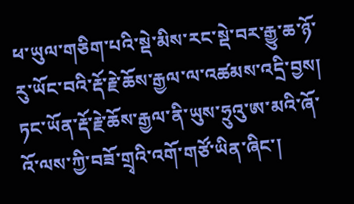ཕ་ཡུལ་གཅིག་པའི་སྡེ་མིས་རང་སྡེ་བར་རྒྱུ་ཆ་ཉོ་རུ་ཡོང་བའི་རྡོ་རྗེ་ཆོས་རྒྱལ་ལ་འཚམས་འདྲི་བྱས། ཏང་ཡོན་རྡོ་རྗེ་ཆོས་རྒྱལ་ནི་ཡུས་ཧྲུའུ་ཨ་མའི་ཞོ་འོ་ལས་ཀྱི་བཟོ་གྲྭའི་འགོ་གཙོ་ཡིན་ཞིང་།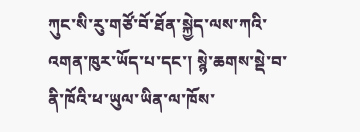ཀུང་སི་རུ་གཙོ་བོ་ཐོན་སྐྱེད་ལས་ཀའི་འགན་ཁུར་ཡོད་པ་དང་། སྙེ་ཆགས་སྡེ་བ་ནི་ཁོའི་ཕ་ཡུལ་ཡིན་ལ་ཁོས་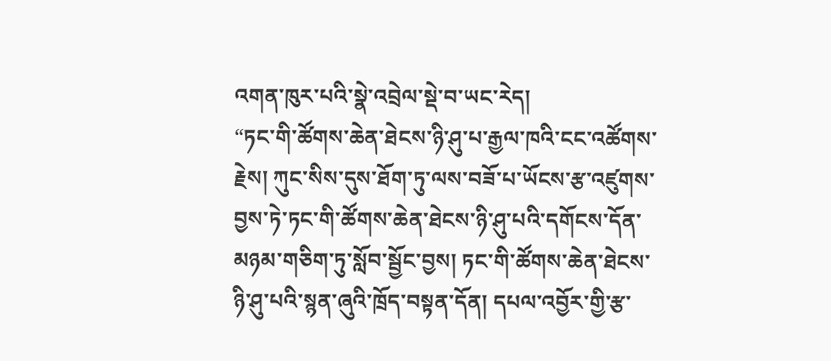འགན་ཁུར་པའི་སྣེ་འབྲེལ་སྡེ་བ་ཡང་རེད།
“ཏང་གི་ཚོགས་ཆེན་ཐེངས་ཉི་ཤུ་པ་རྒྱལ་ཁའི་ངང་འཚོགས་རྗེས། ཀུང་སིས་དུས་ཐོག་ཏུ་ལས་བཟོ་པ་ཡོངས་རྩ་འཛུགས་བྱས་ཏེ་ཏང་གི་ཚོགས་ཆེན་ཐེངས་ཉི་ཤུ་པའི་དགོངས་དོན་མཉམ་གཅིག་ཏུ་སློབ་སྦྱོང་བྱས། ཏང་གི་ཚོགས་ཆེན་ཐེངས་ཉི་ཤུ་པའི་སྙན་ཞུའི་ཁྲོད་བསྟན་དོན། དཔལ་འབྱོར་གྱི་རྩ་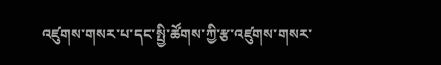འཛུགས་གསར་པ་དང་སྤྱི་ཚོགས་ཀྱི་རྩ་འཛུགས་གསར་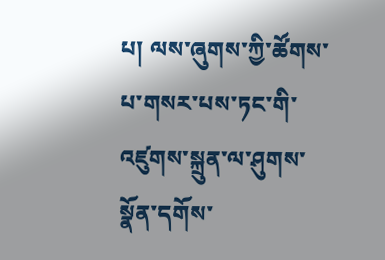པ། ལས་ཞུགས་ཀྱི་ཚོགས་པ་གསར་པས་ཏང་གི་འཛུགས་སྐྲུན་ལ་ཤུགས་སྣོན་དགོས་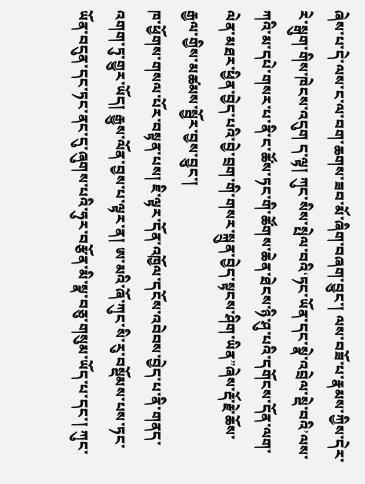ཞེས་པ་དེ་ལས་ང་ལ་བག་ཆགས་ཟབ་མོ་ཞིག་བཞག་བྱུང་། ལས་བཟོ་པ་རྣམས་ཀྱིས་དེར་རེ་སྒུག་གིས་ཁེངས་འདུག ད་ལྟ། ཀུང་སིས་སྤེལ་བའི‘ཏང་ཡོན་དང་སྣེ་འབྲེལ་སྡེ་བའི’ལས་ཀའི་མ་དཔེ་གསར་པ་ནི་ང་ཚོས་ཏང་གི་ཚོགས་ཆེན་ཐེངས་ཉི་ཤུ་པའི་དགོངས་དོན་ལག་ལེན་མཐར་ཕྱིན་བྱེད་པའི་བྱེ་བྲག་གི་གསར་སྐྲུན་བྱེད་སྟངས་ཤིག་ཡིན”ཞེས་རྡོ་རྗེ་ཆོས་རྒྱལ་གྱིས་མཚམས་སྦྱོར་བྱས་བྱུང་།
ཁ་ཕྱོགས་གསལ་པོར་བསྟན་པས། ཇི་ལྟར་དོན་འཁྱོལ་དངོས་འབེབས་བྱེད་པ་ནི་གནད་འགག་ཏུ་གྱུར་ཡོད། རྒྱུས་ལོན་བྱས་པ་ལྟར་ན། ཨ་མའི་ཞོ་ཀུང་སི་རུ་བསྡོམས་པས་ཏང་ཡོན་བདུན་དང་ཏང་ནང་དུ་ཞུགས་པའི་ཧུར་བརྩོན་མི་སྣ་བཅུ་གསུམ་ཡོད་པ་དང་། ཀུང་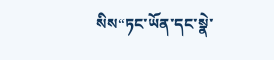སིས“ཏང་ཡོན་དང་སྣེ་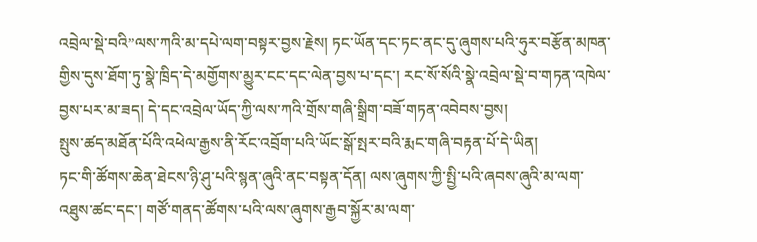འབྲེལ་སྡེ་བའི”ལས་ཀའི་མ་དཔེ་ལག་བསྟར་བྱས་རྗེས། ཏང་ཡོན་དང་ཏང་ནང་དུ་ཞུགས་པའི་ཧུར་བརྩོན་མཁན་གྱིས་དུས་ཐོག་ཏུ་སྣེ་ཁྲིད་དེ་མགྱོགས་མྱུར་ངང་དང་ལེན་བྱས་པ་དང་། རང་སོ་སོའི་སྣེ་འབྲེལ་སྡེ་བ་གཏན་འཁེལ་བྱས་པར་མ་ཟད། དེ་དང་འབྲེལ་ཡོད་ཀྱི་ལས་ཀའི་གྲོས་གཞི་སྒྲིག་བཟོ་གཏན་འབེབས་བྱས།
སྤུས་ཚད་མཐོན་པོའི་འཕེལ་རྒྱས་ནི་རོང་འབྲོག་པའི་ཡོང་སྒོ་སྤར་བའི་རྨང་གཞི་བརྟན་པོ་དེ་ཡིན།
ཏང་གི་ཚོགས་ཆེན་ཐེངས་ཉི་ཤུ་པའི་སྙན་ཞུའི་ནང་བསྟན་དོན། ལས་ཞུགས་ཀྱི་སྤྱི་པའི་ཞབས་ཞུའི་མ་ལག་འཐུས་ཚང་དང་། གཙོ་གནད་ཚོགས་པའི་ལས་ཞུགས་རྒྱབ་སྐྱོར་མ་ལག་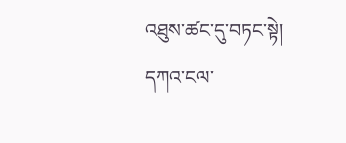འཐུས་ཚང་དུ་བཏང་སྟེ། དཀའ་ངལ་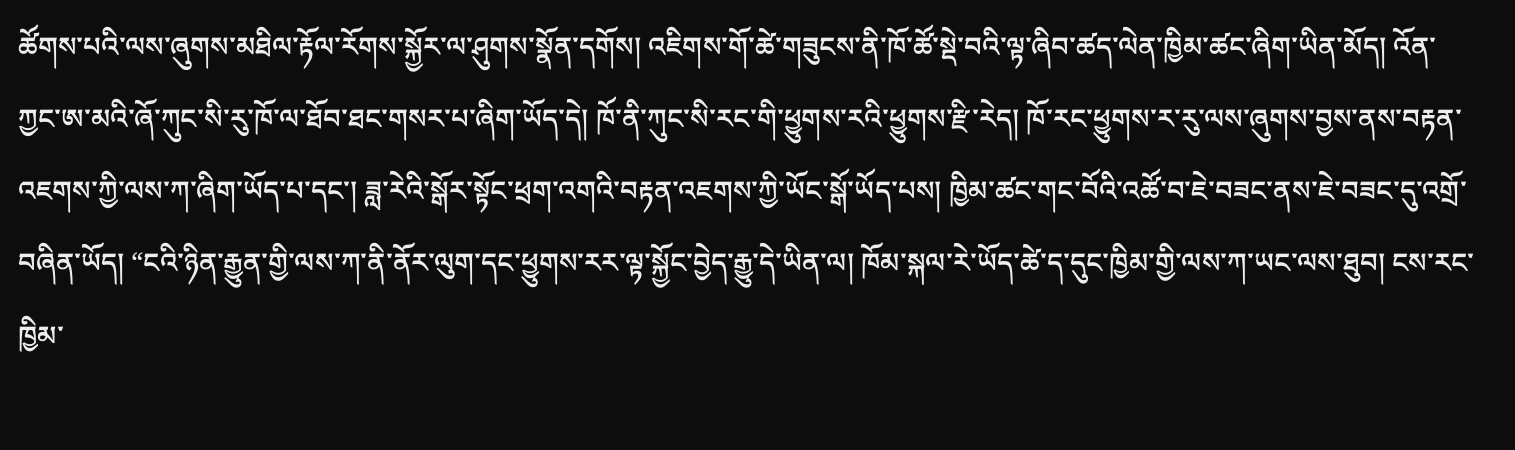ཚོགས་པའི་ལས་ཞུགས་མཐིལ་རྟོལ་རོགས་སྐྱོར་ལ་ཤུགས་སྣོན་དགོས། འཇིགས་གོ་ཚེ་གཟུངས་ནི་ཁོ་ཚོ་སྡེ་བའི་ལྟ་ཞིབ་ཚད་ལེན་ཁྱིམ་ཚང་ཞིག་ཡིན་མོད། འོན་ཀྱང་ཨ་མའི་ཞོ་ཀུང་སི་རུ་ཁོ་ལ་ཐོབ་ཐང་གསར་པ་ཞིག་ཡོད་དེ། ཁོ་ནི་ཀུང་སི་རང་གི་ཕྱུགས་རའི་ཕྱུགས་རྫི་རེད། ཁོ་རང་ཕྱུགས་ར་རུ་ལས་ཞུགས་བྱས་ནས་བརྟན་འཇགས་ཀྱི་ལས་ཀ་ཞིག་ཡོད་པ་དང་། ཟླ་རེའི་སྒོར་སྟོང་ཕྲག་འགའི་བརྟན་འཇགས་ཀྱི་ཡོང་སྒོ་ཡོད་པས། ཁྱིམ་ཚང་གང་བོའི་འཚོ་བ་ཇེ་བཟང་ནས་ཇེ་བཟང་དུ་འགྲོ་བཞིན་ཡོད། “ངའི་ཉིན་རྒྱུན་གྱི་ལས་ཀ་ནི་ནོར་ལུག་དང་ཕྱུགས་རར་ལྟ་སྐྱོང་བྱེད་རྒྱུ་དེ་ཡིན་ལ། ཁོམ་སྐལ་རེ་ཡོད་ཚེ་ད་དུང་ཁྱིམ་གྱི་ལས་ཀ་ཡང་ལས་ཐུབ། ངས་རང་ཁྱིམ་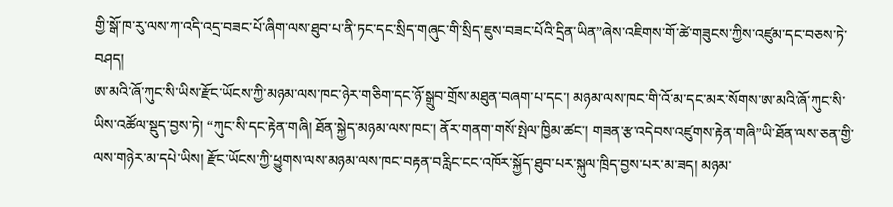གྱི་སྒོ་ཁ་རུ་ལས་ཀ་འདི་འདྲ་བཟང་པོ་ཞིག་ལས་ཐུབ་པ་ནི་ཏང་དང་སྲིད་གཞུང་གི་སྲིད་ཇུས་བཟང་པོའི་དྲིན་ཡིན”ཞེས་འཇིགས་གོ་ཚེ་གཟུངས་ཀྱིས་འཛུམ་དང་བཅས་ཏེ་བཤད།
ཨ་མའི་ཞོ་ཀུང་སི་ཡིས་རྫོང་ཡོངས་ཀྱི་མཉམ་ལས་ཁང་ཉེར་གཅིག་དང་ཉོ་སྒྲུབ་གྲོས་མཐུན་བཞག་པ་དང་། མཉམ་ལས་ཁང་གི་འོ་མ་དང་མར་སོགས་ཨ་མའི་ཞོ་ཀུང་སི་ཡིས་འཚོལ་སྡུད་བྱས་ཏེ། “ཀུང་སི་དང་རྟེན་གཞི། ཐོན་སྐྱེད་མཉམ་ལས་ཁང་། ནོར་གནག་གསོ་སྤེལ་ཁྱིམ་ཚང་། གཟན་རྩ་འདེབས་འཛུགས་རྟེན་གཞི”ཡི་ཐོན་ལས་ཅན་གྱི་ལས་གཉེར་མ་དཔེ་ཡིས། རྫོང་ཡོངས་ཀྱི་ཕྱུགས་ལས་མཉམ་ལས་ཁང་བརྟན་བརླིང་ངང་འཁོར་སྐྱོད་ཐུབ་པར་སྐུལ་ཁྲིད་བྱས་པར་མ་ཟད། མཉམ་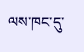ལས་ཁང་དུ་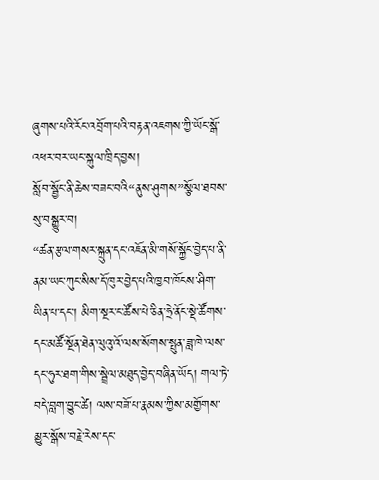ཞུགས་པའི་རོང་འབྲོག་པའི་བརྟན་འཇགས་ཀྱི་ཡོང་སྒོ་འཕར་བར་ཡང་སྐུལ་ཁྲིད་བྱས།
སློབ་སྦྱོང་ནི་ཆེས་བཟང་བའི“ནུས་ཤུགས”སྩོལ་ཐབས་སུ་བསྒྱུར་བ།
“ཚན་རྩལ་གསར་སྐྲུན་དང་འཇོན་མི་གསོ་སྐྱོང་བྱེད་པ་ནི་ནམ་ཡང་ཀུང་སིས་དོ་ཁུར་བྱེད་པའི་ཁྱབ་ཁོངས་ཤིག་ཡིན་པ་དང་། མིག་སྔར་ང་ཚོས་པེ་ཅིན་ཧྲེ་ནོང་སྡེ་ཚོགས་དང་མཚོ་སྔོན་ཐེན་ལུའུ་འོ་ལས་སོགས་སྤུན་ཟླ་ཁེ་ལས་དང་ཧུར་ཐག་གིས་སྦྲེལ་མཐུད་བྱེད་བཞིན་ཡོད། གལ་ཏེ་བདེ་བླག་བྱུང་ཚེ། ལས་བཟོ་པ་རྣམས་ཀྱིས་མགྱོགས་མྱུར་སྒོས་བརྗེ་རེས་དང་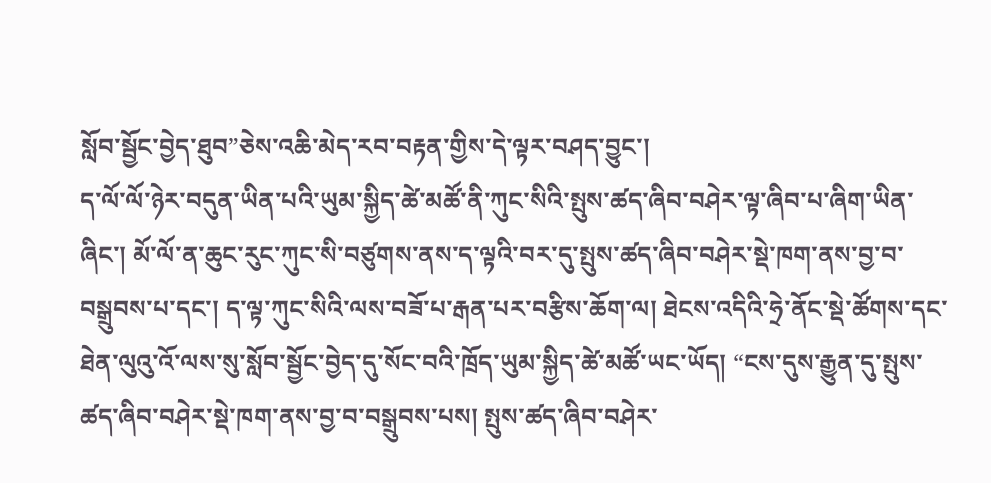སློབ་སྦྱོང་བྱེད་ཐུབ”ཅེས་འཆི་མེད་རབ་བརྟན་གྱིས་དེ་ལྟར་བཤད་བྱུང་།
ད་ལོ་ལོ་ཉེར་བདུན་ཡིན་པའི་ཡུམ་སྐྱིད་ཚེ་མཚོ་ནི་ཀུང་སིའི་སྤུས་ཚད་ཞིབ་བཤེར་ལྟ་ཞིབ་པ་ཞིག་ཡིན་ཞིང་། མོ་ལོ་ན་ཆུང་རུང་ཀུང་སི་བཙུགས་ནས་ད་ལྟའི་བར་དུ་སྤུས་ཚད་ཞིབ་བཤེར་སྡེ་ཁག་ནས་བྱ་བ་བསྒྲུབས་པ་དང་། ད་ལྟ་ཀུང་སིའི་ལས་བཟོ་པ་རྒན་པར་བརྩིས་ཆོག་ལ། ཐེངས་འདིའི་ཧྲེ་ནོང་སྡེ་ཚོགས་དང་ཐེན་ལུའུ་འོ་ལས་སུ་སློབ་སྦྱོང་བྱེད་དུ་སོང་བའི་ཁྲོད་ཡུམ་སྐྱིད་ཚེ་མཚོ་ཡང་ཡོད། “ངས་དུས་རྒྱུན་དུ་སྤུས་ཚད་ཞིབ་བཤེར་སྡེ་ཁག་ནས་བྱ་བ་བསྒྲུབས་པས། སྤུས་ཚད་ཞིབ་བཤེར་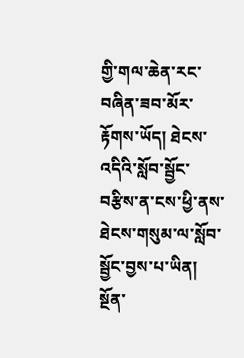གྱི་གལ་ཆེན་རང་བཞིན་ཟབ་མོར་རྟོགས་ཡོད། ཐེངས་འདིའི་སློབ་སྦྱོང་བརྩིས་ན་ངས་ཕྱི་ནས་ཐེངས་གསུམ་ལ་སློབ་སྦྱོང་བྱས་པ་ཡིན། སྔོན་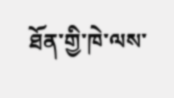ཐོན་གྱི་ཁེ་ལས་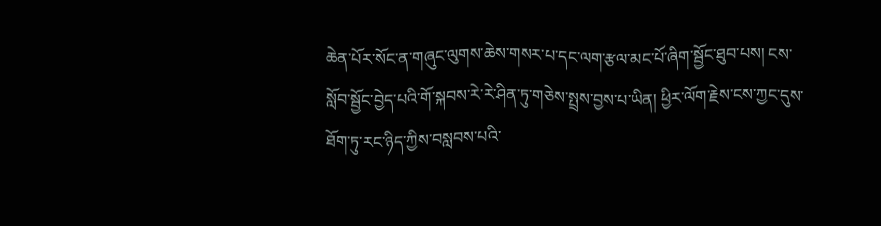ཆེན་པོར་སོང་ན་གཞུང་ལུགས་ཆེས་གསར་པ་དང་ལག་རྩལ་མང་པོ་ཞིག་སྦྱོང་ཐུབ་པས། ངས་སློབ་སྦྱོང་བྱེད་པའི་གོ་སྐབས་རེ་རེ་ཤིན་ཏུ་གཅེས་སྤྲས་བྱས་པ་ཡིན། ཕྱིར་ལོག་རྗེས་ངས་ཀྱང་དུས་ཐོག་ཏུ་རང་ཉིད་ཀྱིས་བསླབས་པའི་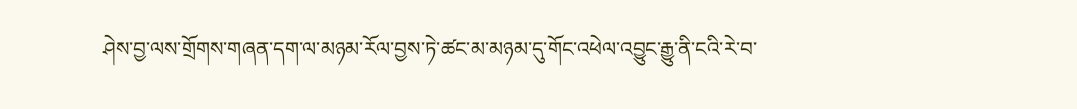ཤེས་བྱ་ལས་གྲོགས་གཞན་དག་ལ་མཉམ་རོལ་བྱས་ཏེ་ཚང་མ་མཉམ་དུ་གོང་འཕེལ་འབྱུང་རྒྱུ་ནི་ངའི་རེ་བ་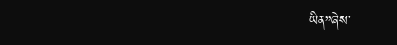ཡིན”ཞེས་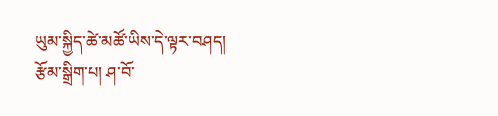ཡུམ་སྐྱིད་ཚེ་མཚོ་ཡིས་དེ་ལྟར་བཤད།
རྩོམ་སྒྲིག་པ། ཤ་བོ་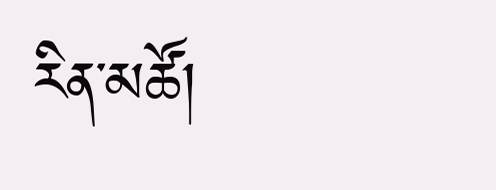རིན་མཚོ།